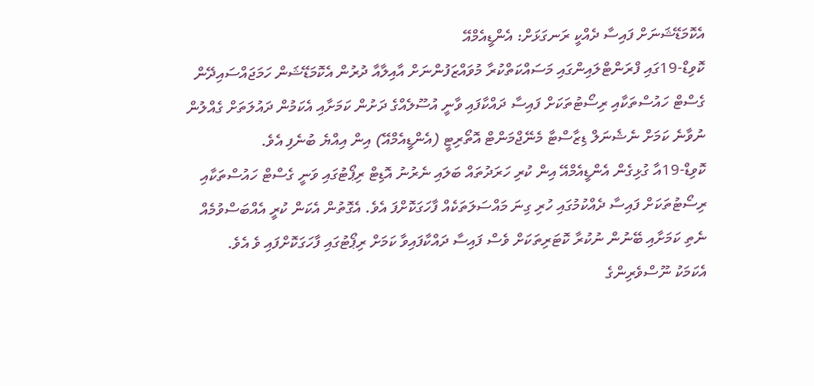އެކޮމަޑޭޝަނަށް ފައިސާ ދެއްކީ ރަނގަޅަށް: އެންޑީއެމްއޭ
ކޮވިޑް-19ގައި ފްރަންޓްލައިންގައި މަސައްކަތްކުރާ މުވައްޒަފުންނަށް އާއިލާއާ ދުރުން އެކޮމަޑޭޝަން ހަމަޖައްސައިދޭން ގެސްޓް ހައުސްތަކާއި ރިސޯޓުތަކަށް ފައިސާ ދައްކާފައި ވާނީ އުސޫލެއްގެ ދަށުން ކަމަށާއި އެކަމުން ދައުލަތަށް ގެއްލުން ނުވާނެ ކަމަށް ނެޝެނަލް ޑިޒާސްޓާ މެނޭޖްމަންޓް އޮތޯރިޓީ (އެންޑީއެމްއޭ) އިން އިއްޔެ ބުނެފި އެވެ.
ކޮވިޑް-19އާ ގުޅިގެން އެންޑީއެމްއޭ އިން ކުރި ހަރަދުތައް ބަލައި ނެރުނު އޮޑިޓް ރިޕޯޓުގައި ވަނީ ގެސްޓް ހައުސްތަކާއި ރިސޯޓުތަކަށް ފައިސާ ދެއްކުމުގައި ހުރި ގިނަ މައްސަލަތަކެއް ފާހަގަކޮށްފަ އެވެ. އެގޮތުން އެކަން ކުރީ އެއްބަސްވުމެއް ނެތި ކަމަށާއި ބޭނުން ނުކުރާ ކޮޓަރިތަކަށް ވެސް ފައިސާ ދައްކާފައިވާ ކަމަށް ރިޕޯޓުގައި ފާހަގަކޮށްފައި ވެ އެވެ.
އެކަމަކު ނޫސްވެރިންގެ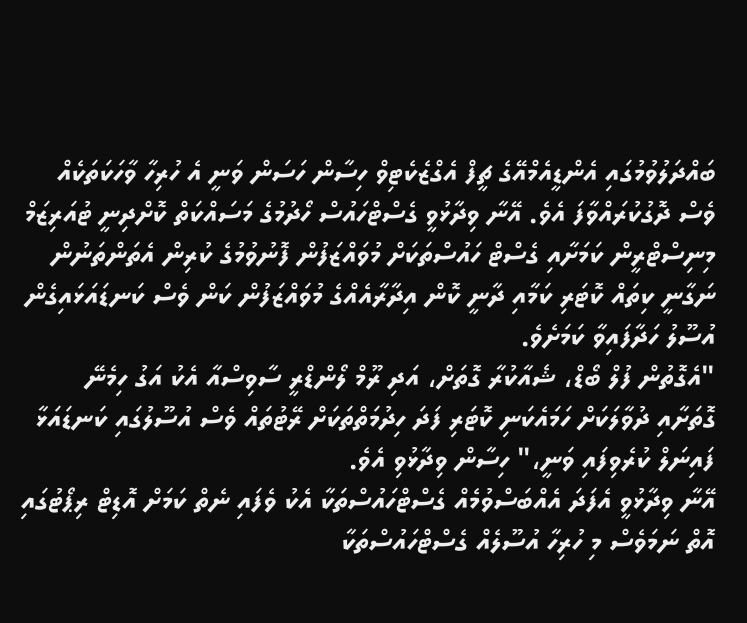ބައްދަލުވުމުގައި އެންޑީއެމްއޭގެ ޗީފް އެގްޒެކެޓިވް ހިސާން ހަސަން ވަނީ އެ ހުރިހާ ވާހަކަތަކެއް ވެސް ދޮގުކުރައްވާފަ އެވެ. އޭނާ ވިދާޅުވީ ގެސްޓްހައުސް ހޯދުމުގެ މަސައްކަތް ކޮށްދިނީ ޓުއަރިޒަމް މިނިސްޓްރީން ކަމަށާއި ގެސްޓް ހައުސްތަކަށް މުވައްޒަފުން ފޮނުވުމުގެ ކުރިން އެތަންތަނުން ނަގާނީ ކިތައް ކޮޓަރި ކަމާއި ދާނީ ކޮން އިދާރާއެއްގެ މުވައްޒަފުން ކަން ވެސް ކަނޑައަޅައިގެން އުސޫލު ހަދާފައިވާ ކަމަށެވެ.
"އެގޮތުން ފުލް ބޯޑް، ޝެއާކުރާ ގޮތަށް، އަދި ރޫމް ލޯންޑްރީ ސާވިސްއާ އެކު އަގު ހިމެނޭ ގޮތަށާއި ދުވާލަކަށް ހަމައެކަނި ކޮޓަރި ފަދަ ހިދުމަތްތަކަށް ރޭޓުތައް ވެސް އުސޫލުގައި ކަނޑައަޅާ ފައިނަލް ކުރެވިފައި ވަނީ،" ހިސާން ވިދާޅުވި އެވެ.
އޭނާ ވިދާޅުވީ އެފަދަ އެއްބަސްވުމެއް ގެސްޓްހައުސްތަކާ އެކު ވެފައި ނެތް ކަމަށް އޮޑިޓް ރިޕޯޓުގައި އޮތް ނަމަވެސް މި ހުރިހާ އުސޫލެއް ގެސްޓްހައުސްތަކާ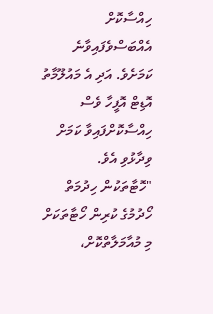ހިއްސާކޮށް އެއްބަސްވެފައިވާނެ ކަމަށެވެ. އަދި އެ މައުލޫމާތު އޮޑިޓް އޮފީހާ ވެސް ހިއްސާކޮށްފައިވާ ކަމަށް ވިދާޅުވި އެވެ.
"ހޮޓާތަކުން ހިދުމަތް ހޯދުމުގެ ކުރިން ހޯޓާތަކަށް މި މުއާމަލާތްކޮށް،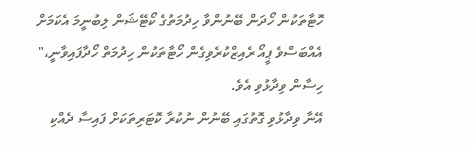ހޮޓާތަކުން ހޯދަން ބޭނުންވާ ހިދުމަތުގެ ކޯޓޭޝަން ލިބުނީމަ އެކަމަށް އެއްބަސްވެ ޕީއޯ ރެއިޒްކުރެވިގެން ހޯޓާތަކުން ހިދުމަތް ހޯދާފައިވާނީ،" ހިސާން ވިދާޅުވި އެވެ.
އޭނާ ވިދާޅުވި ގޮތުގައި ބޭނުން ނުކުރާ ކޮޓަރިތަކަށް ފައިސާ ދެއްކި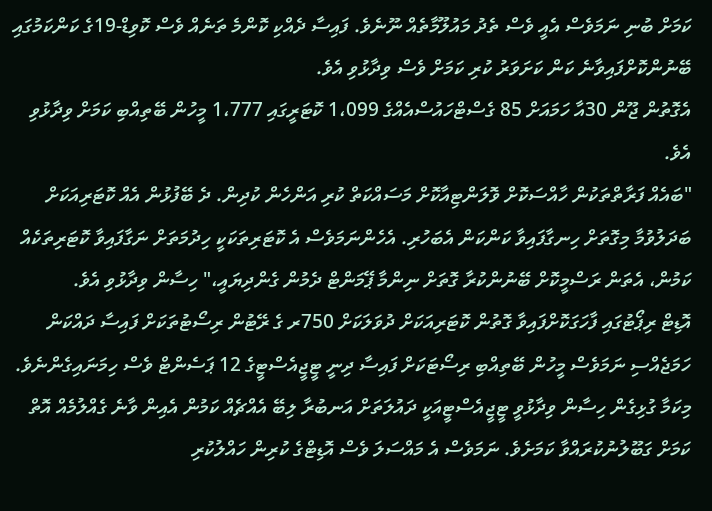ކަމަށް ބުނި ނަމަވެސް އެއީ ވެސް ތެދު މައުލޫމާތެއް ނޫނެވެ. ފައިސާ ދެއްކި ކޮންމެ ތަނެއް ވެސް ކޮވިޑް-19ގެ ކަންކަމުގައި ބޭނުންކޮށްފައިވާނެ ކަން ކަށަވަރު ކުރި ކަމަށް ވެސް ވިދާޅުވި އެވެ.
އެގޮތުން ޖޫން 30އާ ހަމައަށް 85 ގެސްޓްހައުސްއެއްގެ 1،099 ކޮޓަރީގައި 1،777 މީހުން ބޭތިއްބި ކަމަށް ވިދާޅުވި އެވެ.
"ބައެއް ފަރާތްތަކުން ހާއްސަކޮށް ވޮލަންޓިއާކޮށް މަސައްކަތް ކުރި އަންހެން ކުދިން. ދެ ބޭފުޅުން އެއް ކޮޓަރިއަކަށް ބަދަލުވުމާ މިގޮތަށް ހިނގާފައިވާ ކަންކަން އެބަހުރި. އެހެންނަމަވެސް އެ ކޮޓަރިތަކަކީ ހިދުމަތަށް ނަގާފައިވާ ކޮޓަރިތަކެއް ކަމުން، އެތަން ރަސްމީކޮށް ބޭނުންކުރާ ގޮތަށް ނިންމާ ޕޭމަންޓް ދެމުން ގެންދިޔައީ،" ހިސާން ވިދާޅުވި އެވެ.
އޮޑިޓް ރިޕޯޓުގައި ފާހަގަކޮށްފައިވާ ގޮތުން ކޮޓަރިއަކަށް ދުވަލަކަށް 750ރ ގެ ރޭޓުން ރިސޯޓުތަކަށް ފައިސާ ދައްކަން ހަމަޖެއްސި ނަމަވެސް މީހުން ބޭތިއްބި ރިސޯޓަކަށް ފައިސާ ދިނީ ޓީޖީއެސްޓީގެ 12 ޕަސެންޓް ވެސް ހިމަނައިގެންނެވެ.
މިކަމާ ގުޅިގެން ހިސާން ވިދާޅުވީ ޓީޖީއެސްޓީއަކީ ދައުލަތަށް އަނބުރާ ލިބޭ އެއްޗެއް ކަމުން އެއިން ވާނެ ގެއްލުމެއް އޮތް ކަމަށް ގަބޫލުނުކުރައްވާ ކަމަށެވެ. ނަމަވެސް އެ މައްސަލަ ވެސް އޮޑިޓްގެ ކުރިން ހައްލުކުރި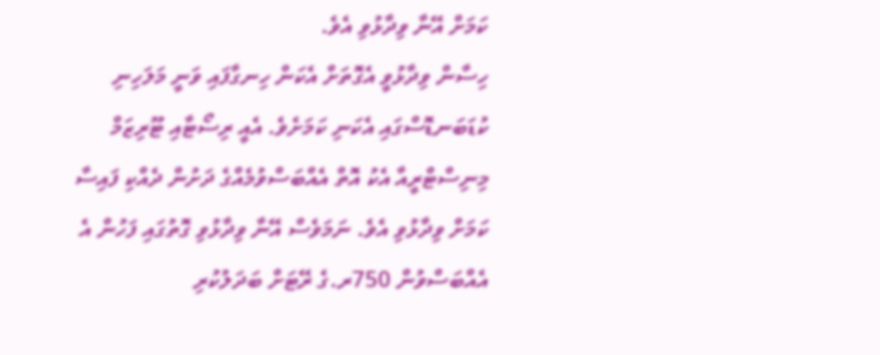ކަމަށް އޭނާ ވިދާޅުވި އެވެ.
ހިސާން ވިދާޅުވީ އެގޮތަށް އެކަން ހިނގާފައި ވަނީ މަލަހިނި ކުޑަބަނޑޮސްގައި އެކަނި ކަމަށެވެ. އެއީ ރިސޯޓާއި ޓޫރިޒަމް މިނިސްޓްރީއާ އެކު އޮތް އެއްބަސްވުމެއްގެ ދަށުން ދެއްކި ފައިސާ ކަމަށް ވިދާޅުވި އެވެ. ނަމަވެސް އޭނާ ވިދާޅުވި ގޮތުގައި ފަހުން އެ އެއްބަސްވުން 750ރ.ގެ ރޭޓަށް ބަދަލުކުރި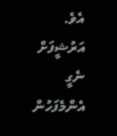އެވެ.
އަރުޝީފަށް ނެގީ
އެންމެފަހުން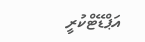އަޕްޑޭޓްކުރީ